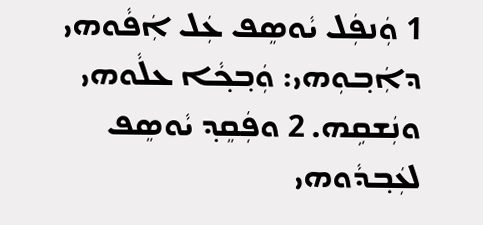1 ܘܲܢܦܲܠ ܝܵܘܣܸܦ ܥܲܠ ܐܲܦܵܘܗܝ ܕܐܲܒ݂ܘܼܗܝ: ܘܲܒ݂ܟ݂ܵܐ ܥܠܵܘܗܝ ܘܢܲܫܩܹܗ. 2 ܘܦܲܩܸܕ݂ ܝܵܘܣܸܦ ܠܥܲܒ݂ܕܵܘܗܝ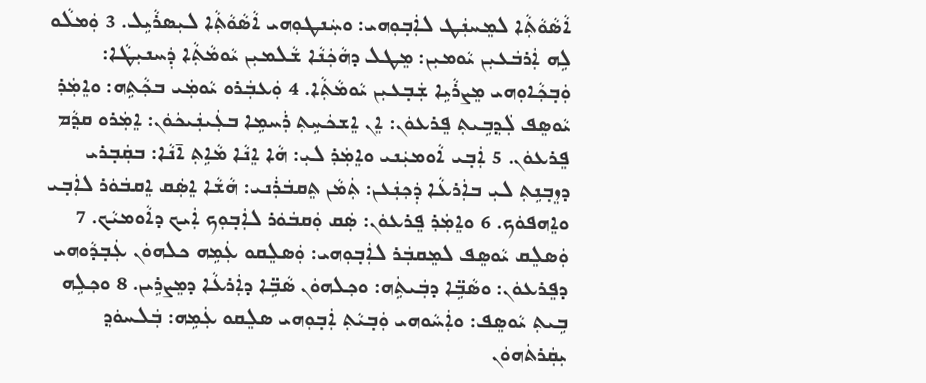ܐܵܣܵܘܵܬܼܵܐ ܠܡܸܚܢܲܛ ܠܐܲܒ݂ܘܼܗܝ: ܘܚܲܢܛܘܼܗܝ ܐܵܣܵܘܵܬܼܵܐ ܠܝܼܣܪܵܝܹܠ. 3 ܘܲܡܠܵܘ ܠܹܗ ܐܲܪܒܿܥܝܼܢ ܝܵܘܡܝܼܢ: ܡܸܛܠ ܕܗܵܟܲܢܵܐ ܫܵܠܡܝܼܢ ܝܵܘܡܵܬܼܵܐ ܕܲܚܢܝܼܛܵܐ: ܘܲܒ݂ܟ݂ܵܐܘܼܗܝ ܡܸܨܪܵܝܹܐ ܫܲܒ݂ܥܝܼܢ ܝܵܘܡܵܬܼܵܐ. 4 ܘܲܥܒܲܪܘ ܝܵܘܡܲܝ ܒܟ݂ܵܬܹܗ: ܘܐܸܡܲܪ݂ ܝܵܘܣܸܦ ܠܲܕ݂ܒܹܝܬܼ ܦܸܪܥܘܿܢ: ܐܸܢ ܐܸܫܟܿܚܹܬܼ ܪܲܚܡܹܐ ܒܥܲܝܢܲܝܟܿܘܿܢ: ܐܸܡܲܪܘ ܩܕ݂ܵܡ ܦܸܪܥܘܿܢ. 5 ܐܲܒ݂ܝ ܐܵܘܡܝܲܢܝ ܘܐܸܡܲܪ݂ ܠܝܼ: ܗܵܐ ܐܸܢܵܐ ܡܵܐܹܬܼ ܐ̄ܢܵܐ: ܒܩܲܒ݂ܪܝ ܕܙܸܒ݂ܢܹܬܼ ܠܝܼ ܒܐܲܪܥܵܐ ܕܲܟ݂ܢܲܥܢ: ܬܲܡܵܢ ܬܸܩܒܿܪܲܢܝ: ܗܵܫܵܐ ܐܸܣܲܩ ܐܸܩܒܿܘܿܪ ܠܐܲܒ݂ܝ ܘܐܸܗܦܘܿܟ. 6 ܘܐܸܡܲܪ݂ ܦܸܪܥܘܿܢ: ܣܲܩ ܘܲܩܒܿܘܿܪ ܠܐܲܒ݂ܘܼܟ ܐܲܝܟ ܕܐܵܘܡܝܵܟ. 7 ܘܲܣܠܸܩ ܝܵܘܣܸܦ ܠܡܸܩܒܲܪ ܠܐܲܒ݂ܘܼܗܝ: ܘܲܣܠܸܩܘ ܥܲܡܹܗ ܟܠܗܘܿܢ ܥܲܒ݂ܕܵܘܗܝ ܕܦܸܪܥܘܿܢ: ܘܣܵܒܹ̈ܐ ܕܒܲܝܬܹܿܗ: ܘܟ݂ܠܗܘܿܢ ܣܵܒܹ̈ܐ ܕܐܲܪܥܵܐ ܕܡܸܨܪܹܝܢ. 8 ܘܟ݂ܠܹܗ ܒܹܝܬܼ ܝܵܘܣܸܦ: ܘܐܲܚܵܘܗܝ ܘܲܒ݂ܝܵܬܼ ܐܲܒ݂ܘܼܗܝ ܣܠܸܩܘ ܥܲܡܹܗ: ܒܲܠܚܘܿܕ݂ ܝܼܩܲܪܬܿܗܘܿܢ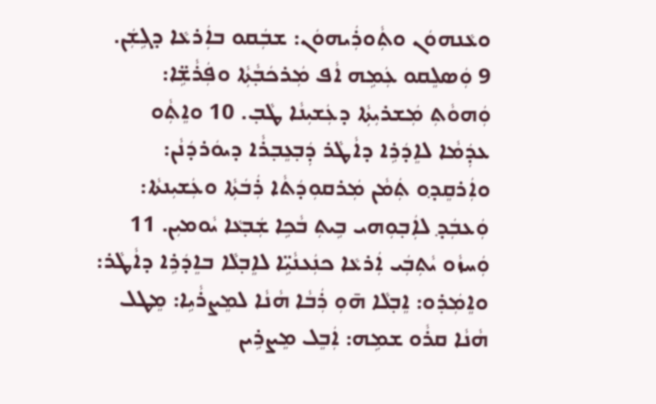ܘܥܵܢܗܘܿܢ ܘܬܼܵܘܪܲܝܗܘܿܢ: ܫܒܲܩܘ ܒܐܲܪܥܵܐ ܕܓܹܫܲܢ. 9 ܘܲܣܠܸܩܘ ܥܲܡܹܗ ܐܵܦ ܡܲܪܟܿܒ݂ܵܬܼܵܐ ܘܦܲܪܵܫܹ̈ܐ: ܘܲܗܘܵܬܼ ܡܲܫܪܝܼܬܼܵܐ ܕܥܲܫܝܼܢܵܐ ܛܵܒ݂. 10 ܘܐܸܬܼܵܘ ܥܕܲܡܵܐ ܠܐܸܕܿܪܹܐ ܕܐܵܛܵܪ ܕܲܒ݂ܥܸܒ݂ܪܵܐ ܕܝܘܿܪܕܿܢܵܢ: ܘܐܲܪܩܸܕ݂ܘ ܬܲܡܵܢ ܡܲܪܩܘܼܕܿܬܵܐ ܪܲܒܿܬܼܵܐ ܘܥܲܫܝܼܢܬܵܐ: ܘܲܥܒܲܕ݂ ܠܐܲܒ݂ܘܼܗܝ ܒܹܝܬܼ ܒܵܟܹܐ ܫܲܒ݂ܥܵܐ ܝܵܘܡܝܼܢ. 11 ܘܲܚܙܵܘ ܝܵܬܼܒܲܝ ܐܲܪܥܵܐ ܟܢܲܥܢܵܝܹ̈ܐ ܠܐܸܒ݂ܠܵܐ ܒܐܸܕܿܪܹܐ ܕܐܵܛܵܪ: ܘܐܸܡܲܪ݂ܘ: ܐܸܒ݂ܠܵܐ ܗ̄ܘܼ ܪܲܒܵܐ ܗܵܢܵܐ ܠܡܸܨܪܵܝܹܐ: ܡܸܛܠ ܗܵܢܵܐ ܩܪܵܘ ܫܡܹܗ: ܐܲܒܸܠ ܡܸܨܪܹܝܢ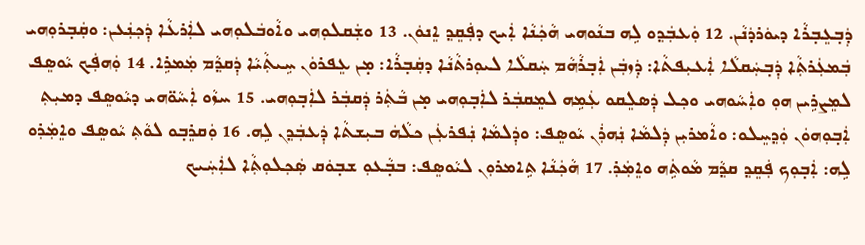ܕܲܒ݂ܥܸܒ݂ܪܵܐ ܕܝܘܿܪܕܿܢܵܢ. 12 ܘܲܥܒܲܕ݂ܘ ܠܹܗ ܒܢܵܘܗܝ ܗܵܟܲܢܵܐ ܐܲܝܟ ܕܦܲܩܸܕ݂ ܐܸܢܘܿܢ. 13 ܘܫܲܩܠܘܼܗܝ ܘܐܵܘܒܿܠܘܼܗܝ ܠܐܲܪܥܵܐ ܕܲܟ݂ܢܲܥܢ: ܘܩܲܒ݂ܪܘܼܗܝ ܒܲܡܥܲܪܬܼܵܐ ܕܲܒ݂ܚܲܩܠܵܐ ܐܲܥܝܼܦܬܵܐ: ܕܲܙܒܲܢ ܐܲܒ݂ܪܵܗܵܡ ܚܲܩܠܵܐ ܠܝܘܼܪܬܵܢܵܐ ܕܩܲܒ݂ܪܵܐ: ܡ̣ܢ ܥܸܦܪܘܿܢ ܚܹܝܬܼܵܝܵܐ ܕܲܩܕ݂ܵܡ ܡܲܡܪܹܐ. 14 ܘܲܗܦܲܟ ܝܵܘܣܸܦ ܠܡܸܨܪܹܝܢ ܗܘܼ ܘܐܲܚܵܘܗܝ ܘܟ݂ܠ ܕܲܣܠܸܩܘ ܥܲܡܹܗ ܠܡܸܩܒܲܪ ܠܐܲܒ݂ܘܼܗܝ ܡ̣ܢ ܒܵܬܲܪ ܕܲܩܒܲܪ ܠܐܲܒ݂ܘܼܗܝ. 15 ܚܙܵܘ ܐܲܚܵܘ̈ܗܝ ܕܝܵܘܣܸܦ ܕܡܝܼܬܼ ܐܲܒ݂ܘܼܗܘܿܢ ܘܲܕ݂ܚܸܠܘ: ܘܐܵܡܪܝܼܢ ܕܲܠܡܵܐ ܢܲܗܪܲܢ ܝܵܘܣܸܦ: ܘܕܲܠܡܵܐ ܢܲܦܪܥܲܢ ܟܠܵܗܿ ܒܝܼܫܬܵܐ ܕܲܥܒܲܕ݂ܢ ܠܹܗ. 16 ܘܲܩܪܸܒ݂ܘ ܠܘܵܬܼ ܝܵܘܣܸܦ ܘܐܸܡܲܪ݂ܘ ܠܹܗ: ܐܲܒ݂ܘܼܟ ܦܲܩܸܕ݂ ܩܕ݂ܵܡ ܡܵܘܬܹܿܗ ܘܐܸܡܲܪ݂. 17 ܗܵܟܲܢܵܐ ܬܹܐܡܪܘܼܢ ܠܝܵܘܣܸܦ: ܒܒ݂ܵܥܘܼ ܫܒ݂ܘܿܩ ܣܲܟ݂ܠܘܼܬܼܵܐ ܠܐܲܚܲܝܟ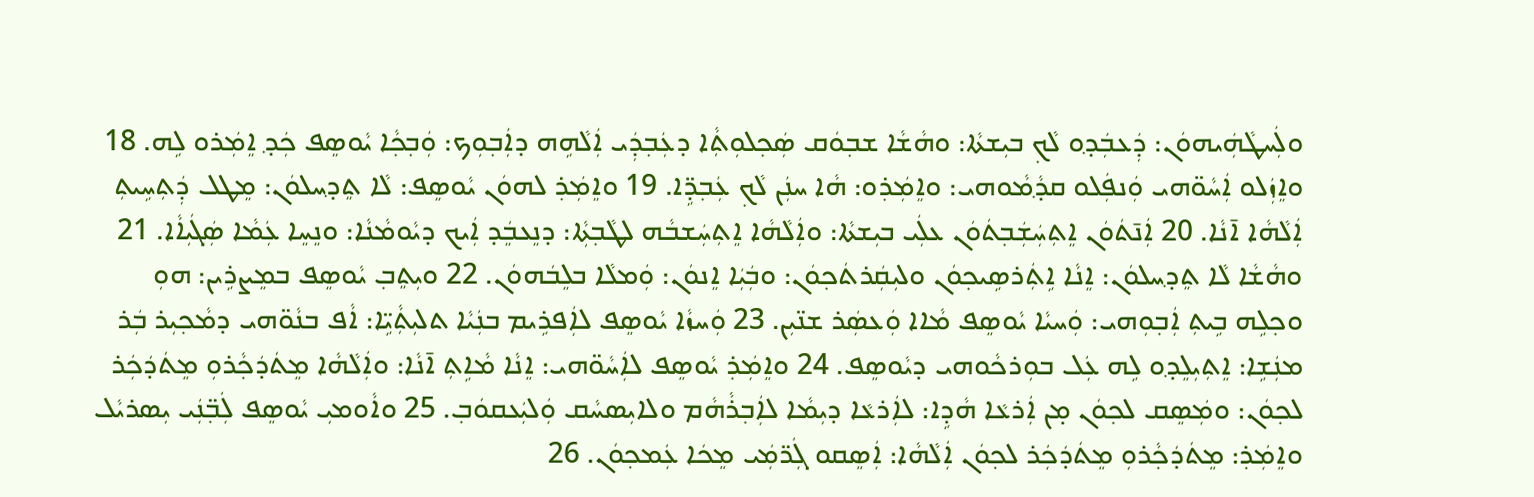ܘܠܲܚܛܵܗܲܝܗܘܿܢ: ܕܲܥܒܲܕ݂ܘ ܠܵܟ݂ ܒܝܼܫܬܵܐ: ܘܗܵܫܵܐ ܫܒ݂ܘܿܩ ܣܲܟ݂ܠܘܼܬܼܵܐ ܕܥܲܒ݂ܕܲܝ ܐܲܠܵܗܹܗ ܕܐܲܒ݂ܘܼܟ: ܘܲܒ݂ܟ݂ܵܐ ܝܵܘܣܸܦ ܟܲܕ݂ ܐܸܡܲܪܘ ܠܹܗ. 18 ܘܐܸܙܲܠܘ ܐܲܚܵܘ̈ܗܝ ܘܲܢܦܲܠܘ ܩܕ݂ܵܡܵܘܗܝ: ܘܐܸܡܲܪ݂ܘ: ܗܵܐ ܚܢܲܢ ܠܵܟ݂ ܥܲܒ݂ܕܹ̈ܐ. 19 ܘܐܸܡܲܪ݂ ܠܗܘܿܢ ܝܵܘܣܸܦ: ܠܵܐ ܬܸܕ݂ܚܠܘܿܢ: ܡܸܛܠ ܕܲܬܼܚܹܝܬܼ ܐܲܠܵܗܵܐ ܐ̄ܢܵܐ. 20 ܐܲܢ̄ܬܿܘܿܢ ܐܸܬܼܚܲܫܲܒ݂ܬܿܘܿܢ ܥܠܲܝ ܒܝܼܫܬܵܐ: ܘܐܲܠܵܗܵܐ ܐܸܬܼܚܲܫܒܵܗ ܠܛܵܒ݂ܬܼܵܐ: ܕܢܸܥܒܸܿܕ ܐܲܝܟ ܕܝܵܘܡܵܢܵܐ: ܘܢܸܚܸܐ ܥܲܡܵܐ ܣܲܓܿܝܼܐܵܐ. 21 ܘܗܵܫܵܐ ܠܵܐ ܬܸܕ݂ܚܠܘܿܢ: ܐܸܢܵܐ ܐܹܬܲܪܣܹܝܟ݂ܘܿܢ ܘܠܝܼܩܲܪܬܿܟ݂ܘܿܢ: ܘܒܲܝܲܐ ܐܸܢܘܿܢ: ܘܲܡܠܵܐ ܒܠܸܒܿܗܘܿܢ. 22 ܘܝܼܬܸܒ݂ ܝܵܘܣܸܦ ܒܡܸܨܪܹܝܢ: ܗܘܼ ܘܟ݂ܠܹܗ ܒܹܝܬܼ ܐܲܒ݂ܘܼܗܝ: ܘܲܚܝܵܐ ܝܵܘܣܸܦ ܡܵܐܐ ܘܲܥܣܲܪ ܫܢ̈ܝܼܢ. 23 ܘܲܚܙܵܐ ܝܵܘܣܸܦ ܠܐܲܦܪܹܝܡ ܒܢܲܝܵܐ ܬܠܝܼܬܼܵܝܹ̈ܐ: ܐܵܦ ܒܢܵܘ̈ܗܝ ܕܡܵܟ݂ܝܼܪ ܒܲܪ ܡܢܲܫܹܐ: ܐܸܬܼܝܼܠܸܕ݂ܘ ܠܹܗ ܥܲܠ ܒܘܼܪܟܵܘܗܝ ܕܝܵܘܣܸܦ. 24 ܘܐܸܡܲܪ݂ ܝܵܘܣܸܦ ܠܐܲܚܵܘ̈ܗܝ: ܐܸܢܵܐ ܡܵܐܹܬܼ ܐ̄ܢܵܐ: ܘܐܲܠܵܗܵܐ ܡܸܬܿܕܿܟ݂ܵܪܘܼ ܡܸܬܿܕܿܟܲܪ ܠܟ݂ܘܿܢ: ܘܡܲܣܸܩ ܠܟ݂ܘܿܢ ܡ̣ܢ ܐܲܪܥܵܐ ܗܵܕܹܐ: ܠܐܲܪܥܵܐ ܕܝܼܡܵܐ ܠܐܲܒ݂ܪܵܗܵܡ ܘܠܐܝܼܣܚܵܩ ܘܲܠܝܲܥܩܘܿܒ݂. 25 ܘܐܵܘܡܝܼ ܝܵܘܣܸܦ ܠܲܒ݂̈ܢܲܝ ܝܼܣܪܝܵܠ ܘܐܸܡܲܪ݂: ܡܸܬܿܕܿܟ݂ܵܪܘܼ ܡܸܬܿܕܿܟܲܪ ܠܟ݂ܘܿܢ ܐܲܠܵܗܵܐ: ܐܲܣܸܩܘ ܓܲܪ̈ܡܲܝ ܡܸܟܿܐ ܥܲܡܟ݂ܘܿܢ. 26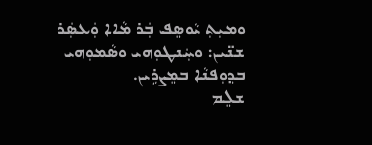ܘܡܝܼܬܼ ܝܵܘܣܸܦ ܒܲܪ ܡܵܐܐ ܘܲܥܣܲܪ ܫܢ̈ܝܢ: ܘܚܲܢܛܘܼܗܝ ܘܣܵܡܘܼܗܝ ܒܕ݂ܘܼܦܢܵܐ ܒܡܸܨܪܹܝܢ.
ܫܠܸܡ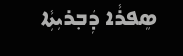ܣܸܦܪܵܐ ܕܲܒ݂ܪܝܼܬܼܵܐ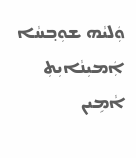ܘܲܠܝܵܗ ܫܘܼܒ݂ܚܵܐ
ܐܲܡܝܼܢܵܐܝܼܬܼ ܐܵܡܹܝܢ